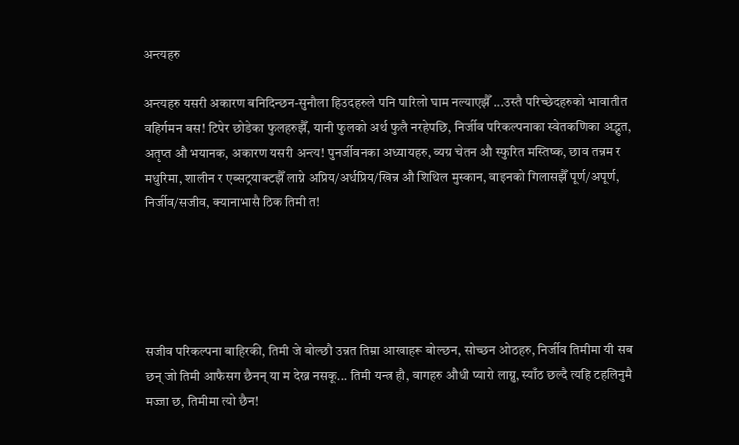अन्त्यहरु

अन्त्यहरु यसरी अकारण बनिदिन्छन-सुनौला हिउदहरुले पनि पारिलो घाम नल्याएझैँ ...उस्तै परिच्छेदहरुको भावातीत वहिर्गमन बस! टिपेर छोडेका फुलहरुझैँ, यानी फुलको अर्थ फुलै नरहेपछि, निर्जीव परिकल्पनाका स्वेतकणिका अद्भुत, अतृप्त औ भयानक, अकारण यसरी अन्त्य! पुनर्जीवनका अध्यायहरु, व्यग्र चेतन औ स्फुरित मस्तिष्क, छाव तन्नम र मधुरिमा, शालीन र एब्सट्रयाक्टझैँ लाग्ने अप्रिय/अर्धप्रिय/खिन्न औ शिथिल मुस्कान, वाइनको गिलासझैँ पूर्ण/अपूर्ण, निर्जीव/सजीव, क्यानाभासै ठिक तिमी त!





सजीव परिकल्पना बाहिरकी, तिमी जे बोल्छौ उन्नत तिम्रा आखाहरू बोल्छन, सोच्छन ओठहरु, निर्जीव तिमीमा यी सब छन् जो तिमी आफैसग छैनन् या म देख्न नसकू... तिमी यन्त्र हौ, वागहरु औधी प्यारो लाग्नु, स्याँठ छल्दै त्यहि टहलिनुमै मज्जा छ, तिमीमा त्यो छैन!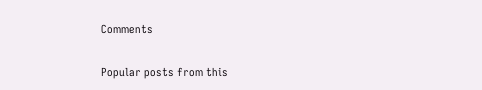Comments

Popular posts from this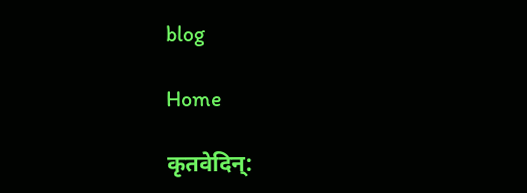blog

Home

कृतवेदिन्: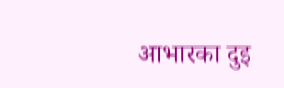आभारका दुइ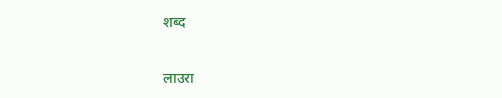शब्द

लाउरा